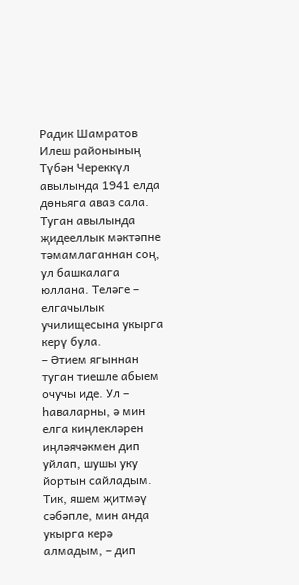Радик Шамратов Илеш районының Түбән Череккүл авылында 1941 елда дөньяга аваз сала. Туган авылында җидееллык мәктәпне тәмамлаганнан соң, ул башкалага юллана. Теләге – елгачылык училищесына укырга керү була.
– Әтием ягыннан туган тиешле абыем очучы иде. Ул – һаваларны, ә мин елга киңлекләрен иңләячәкмен дип уйлап, шушы уку йортын сайладым. Тик, яшем җитмәү сәбәпле, мин анда укырга керә алмадым, – дип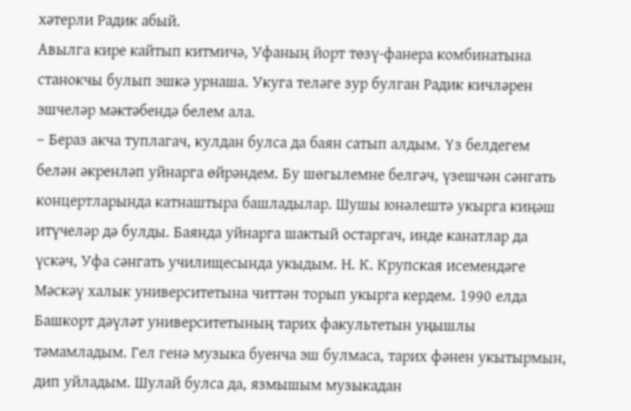хәтерли Радик абый.
Авылга кире кайтып китмичә, Уфаның йорт төзү-фанера комбинатына станокчы булып эшкә урнаша. Укуга теләге зур булган Радик кичләрен эшчеләр мәктәбендә белем ала.
– Бераз акча туплагач, кулдан булса да баян сатып алдым. Үз белдегем белән әкренләп уйнарга өйрәндем. Бу шөгылемне белгәч, үзешчән сәнгать концертларында катнаштыра башладылар. Шушы юнәлештә укырга киңәш итүчеләр дә булды. Баянда уйнарга шактый остаргач, инде канатлар да үскәч, Уфа сәнгать училищесында укыдым. Н. К. Крупская исемендәге Мәскәү халык университетына читтән торып укырга кердем. 1990 елда Башкорт дәүләт университетының тарих факультетын уңышлы тәмамладым. Гел генә музыка буенча эш булмаса, тарих фәнен укытырмын, дип уйладым. Шулай булса да, язмышым музыкадан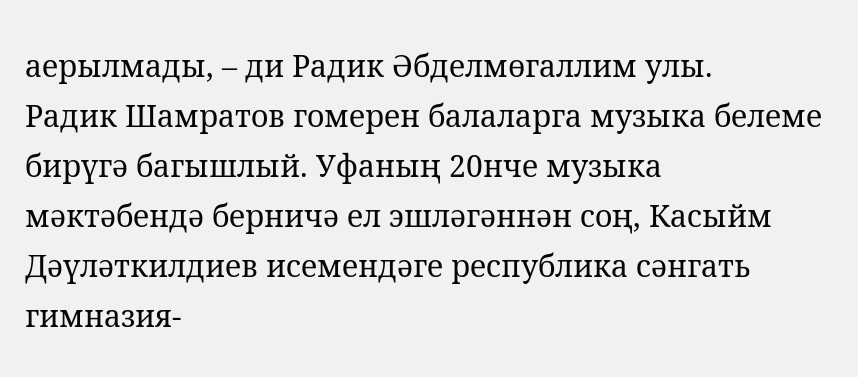аерылмады, – ди Радик Әбделмөгаллим улы.
Радик Шамратов гомерен балаларга музыка белеме бирүгә багышлый. Уфаның 20нче музыка мәктәбендә берничә ел эшләгәннән соң, Касыйм Дәүләткилдиев исемендәге республика сәнгать гимназия-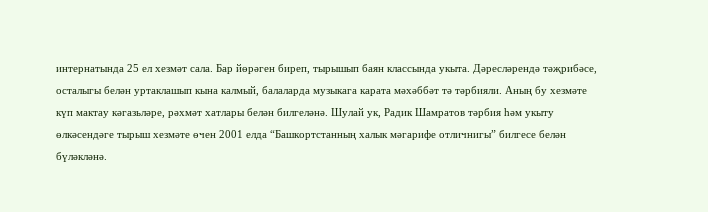интернатында 25 ел хезмәт сала. Бар йөрәген биреп, тырышып баян классында укыта. Дәресләрендә тәҗрибәсе, осталыгы белән уртаклашып кына калмый, балаларда музыкага карата мәхәббәт тә тәрбияли. Аның бу хезмәте күп мактау кәгазьләре, рәхмәт хатлары белән билгеләнә. Шулай ук, Радик Шамратов тәрбия һәм укыту өлкәсендәге тырыш хезмәте өчен 2001 елда “Башкортстанның халык мәгарифе отличнигы” билгесе белән бүләкләнә.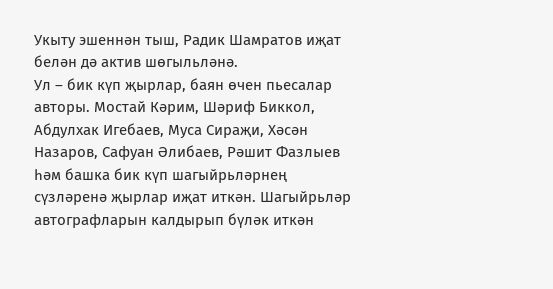Укыту эшеннән тыш, Радик Шамратов иҗат белән дә актив шөгыльләнә.
Ул – бик күп җырлар, баян өчен пьесалар авторы. Мостай Кәрим, Шәриф Биккол, Абдулхак Игебаев, Муса Сираҗи, Хәсән Назаров, Сафуан Әлибаев, Рәшит Фазлыев һәм башка бик күп шагыйрьләрнең сүзләренә җырлар иҗат иткән. Шагыйрьләр автографларын калдырып бүләк иткән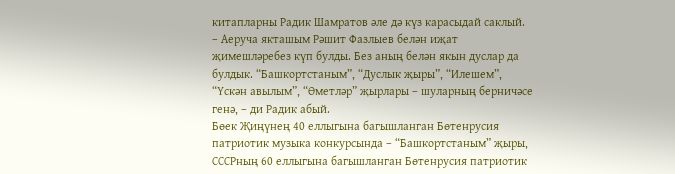китапларны Радик Шамратов әле дә күз карасыдай саклый.
– Аеруча якташым Рәшит Фазлыев белән иҗат җимешләребез күп булды. Без аның белән якын дуслар да булдык. “Башкортстаным”, “Дуслык җыры”, “Илешем”, “Үскән авылым”, “Өметләр” җырлары – шуларның берничәсе генә, – ди Радик абый.
Бөек Җиңүнең 40 еллыгына багышланган Бөтенрусия патриотик музыка конкурсында – “Башкортстаным” җыры, СССРның 60 еллыгына багышланган Бөтенрусия патриотик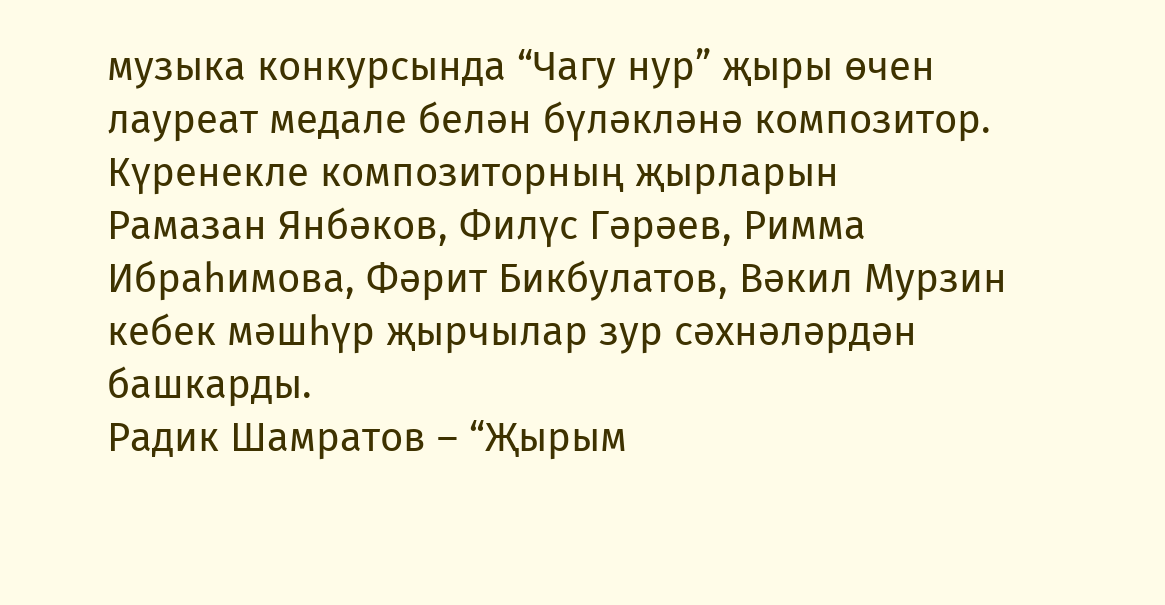музыка конкурсында “Чагу нур” җыры өчен лауреат медале белән бүләкләнә композитор.
Күренекле композиторның җырларын Рамазан Янбәков, Филүс Гәрәев, Римма Ибраһимова, Фәрит Бикбулатов, Вәкил Мурзин кебек мәшһүр җырчылар зур сәхнәләрдән башкарды.
Радик Шамратов – “Җырым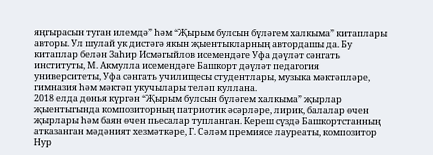яңгырасын туган илемдә” һәм “Җырым булсын бүләгем халкыма” китаплары авторы. Ул шулай ук дистәгә якын җыентыкларның автордашы да. Бу китаплар белән Заһир Исмәгыйлов исемендәге Уфа дәүләт сәнгать институты, М. Акмулла исемендәге Башкорт дәүләт педагогия университеты, Уфа сәнгать училищесы студентлары, музыка мәктәпләре, гимназия һәм мәктәп укучылары теләп куллана.
2018 елда дөнья күргән “Җырым булсын бүләгем халкыма” җырлар җыентыгында композиторның патриотик әсәрләре, лирик, балалар өчен җырлары һәм баян өчен пьесалар тупланган. Кереш сүздә Башкортстанның атказанган мәдәният хезмәткәре, Г. Сәләм премиясе лауреаты, композитор Нур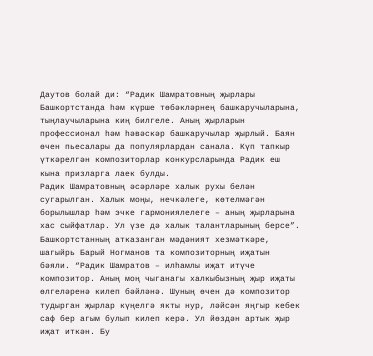Даутов болай ди: “Радик Шамратовның җырлары Башкортстанда һәм күрше төбәкләрнең башкаручыларына, тыңлаучыларына киң билгеле. Аның җырларын профессионал һәм һәвәскәр башкаручылар җырлый. Баян өчен пьесалары да популярлардан санала. Күп тапкыр үткәрелгән композиторлар конкурсларында Радик еш кына призларга лаек булды.
Радик Шамратовның әсәрләре халык рухы белән сугарылган. Халык моңы, нечкәлеге, көтелмәгән борылышлар һәм эчке гармониялелеге – аның җырларына хас сыйфатлар. Ул үзе дә халык талантларының берсе”.
Башкортстанның атказанган мәдәният хезмәткәре, шагыйрь Барый Ногманов та композиторның иҗатын бәяли. “Радик Шамратов – илһамлы иҗат итүче композитор. Аның моң чыганагы халкыбызның җыр иҗаты өлгеләренә килеп бәйләнә. Шуның өчен дә композитор тудырган җырлар күңелгә якты нур, ләйсән яңгыр кебек саф бер агым булып килеп керә. Ул йөздән артык җыр иҗат иткән. Бу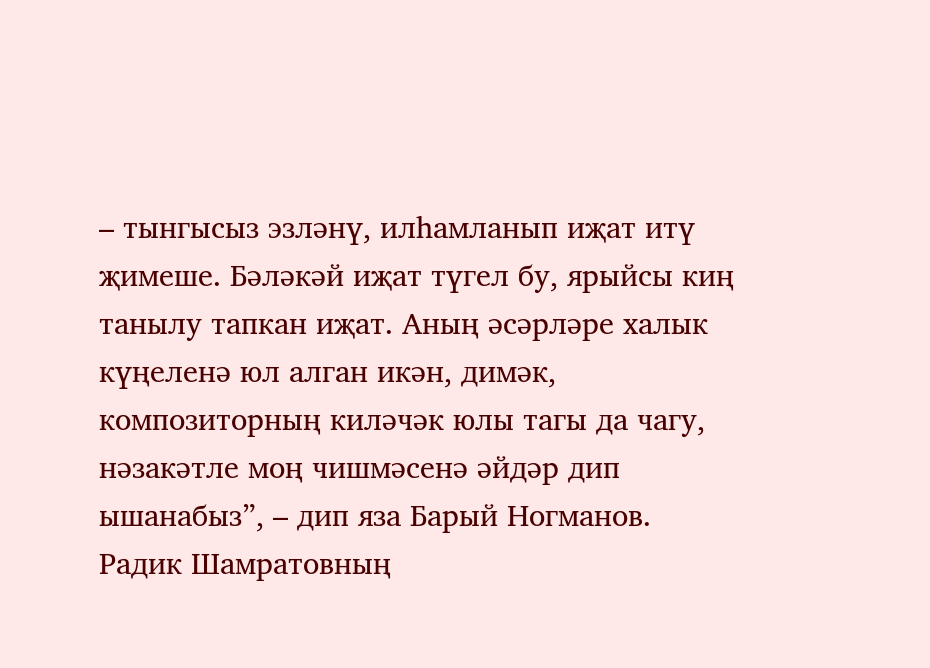– тынгысыз эзләнү, илһамланып иҗат итү җимеше. Бәләкәй иҗат түгел бу, ярыйсы киң танылу тапкан иҗат. Аның әсәрләре халык күңеленә юл алган икән, димәк, композиторның киләчәк юлы тагы да чагу, нәзакәтле моң чишмәсенә әйдәр дип ышанабыз”, – дип яза Барый Ногманов.
Радик Шамратовның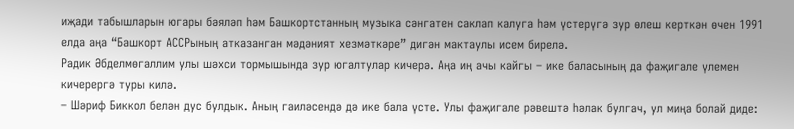иҗади табышларын югары бәяләп һәм Башкортстанның музыка сәнгатен саклап калуга һәм үстерүгә зур өлеш керткән өчен 1991 елда аңа “Башкорт АССРының атказанган мәдәният хезмәткәре” дигән мактаулы исем бирелә.
Радик Әбделмөгаллим улы шәхси тормышында зур югалтулар кичерә. Аңа иң ачы кайгы – ике баласының да фаҗигале үлемен кичерергә туры килә.
– Шәриф Биккол белән дус булдык. Аның гаиләсендә дә ике бала үсте. Улы фаҗигале рәвештә һәлак булгач, ул миңа болай диде: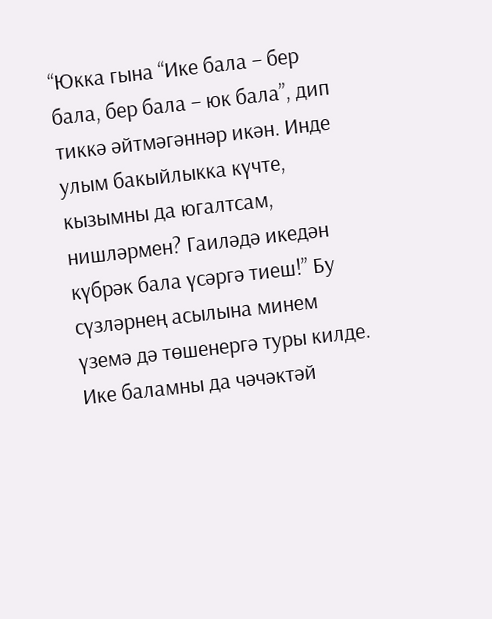“Юкка гына “Ике бала – бер бала, бер бала – юк бала”, дип тиккә әйтмәгәннәр икән. Инде улым бакыйлыкка күчте, кызымны да югалтсам, нишләрмен? Гаиләдә икедән күбрәк бала үсәргә тиеш!” Бу сүзләрнең асылына минем үземә дә төшенергә туры килде. Ике баламны да чәчәктәй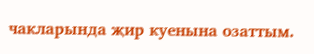чакларында җир куенына озаттым.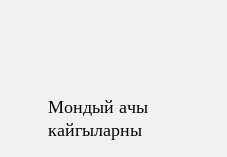Мондый ачы кайгыларны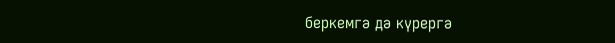беркемгә дә күрергә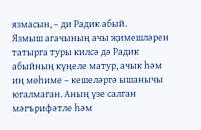язмасын, – ди Радик абый.
Язмыш агачының ачы җимешләрен татырга туры килсә дә Радик абыйның күңеле матур, ачык һәм иң мөһиме – кешеләргә ышанычы югалмаган. Аның үзе салган мәгърифәтле һәм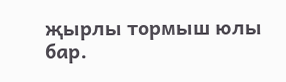җырлы тормыш юлы бар.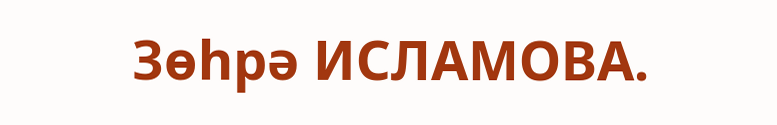Зөһрә ИСЛАМОВА.